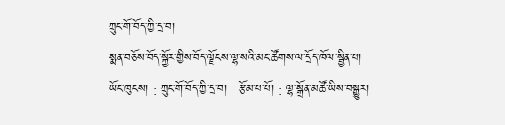ཀྲུང་གོ་བོད་ཀྱི་དྲ་བ།
སྨན་བཅོས་བོད་སྐྱོར་གྱིས་བོད་ལྗོངས་ལྷ་སའི་མང་ཚོགས་ལ་དྲོད་ཁོལ་སྦྱིན་པ།
ཡོང་ཁུངས། : ཀྲུང་གོ་བོད་ཀྱི་དྲ་བ།   རྩོམ་པ་པོ། : ལྷ་སྒྲོན་མཚོ་ཡིས་བསྒྱུར།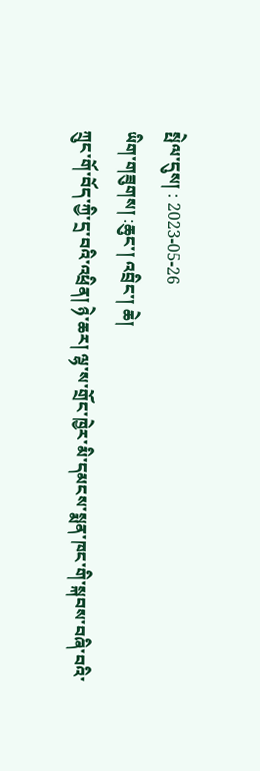སྤེལ་དུས། : 2023-05-26
ཡིག་གཟུགས། :ཆུང་། འབྲིང་། ཆེ།
ཀྲུང་གོ་བོད་ཀྱི་དྲ་བའི་འཕྲིན། ཉེ་ཆར། ལྷ་ས་གྲོང་ཁྱེར་མི་དམངས་སྨན་ཁང་གི་སྐབས་བཞི་བའི་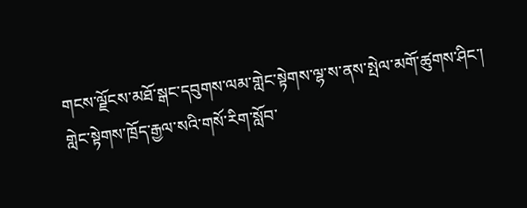གངས་ལྗོངས་མཐོ་སྒང་དབུགས་ལམ་གླེང་སྟེགས་ལྷ་ས་ནས་སྤེལ་མགོ་ཚུགས་ཤིང་། གླེང་སྟེགས་ཁྲོད་རྒྱལ་སའི་གསོ་རིག་སློབ་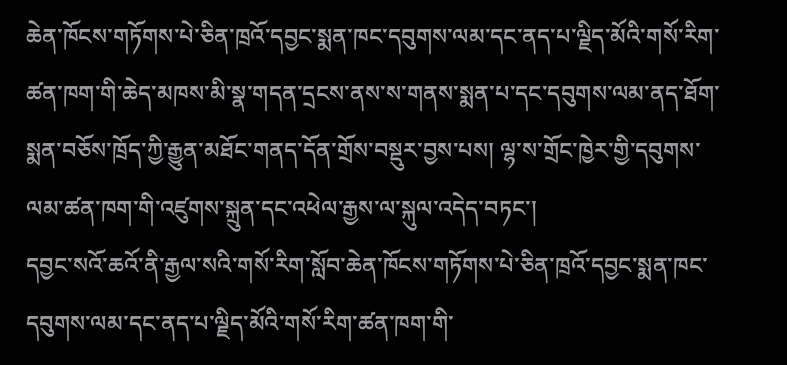ཆེན་ཁོངས་གཏོགས་པེ་ཅིན་ཁྲའོ་དབྱང་སྨན་ཁང་དབུགས་ལམ་དང་ནད་པ་ལྗིད་མོའི་གསོ་རིག་ཚན་ཁག་གི་ཆེད་མཁས་མི་སྣ་གདན་དྲངས་ནས་ས་གནས་སྨན་པ་དང་དབུགས་ལམ་ནད་ཐོག་སྨན་བཅོས་ཁྲོད་ཀྱི་རྒྱུན་མཐོང་གནད་དོན་གྲོས་བསྡུར་བྱས་པས། ལྷ་ས་གྲོང་ཁྱེར་གྱི་དབུགས་ལམ་ཚན་ཁག་གི་འཛུགས་སྐྲུན་དང་འཕེལ་རྒྱས་ལ་སྐུལ་འདེད་བཏང་།
དབྱང་སའོ་ཆའོ་ནི་རྒྱལ་སའི་གསོ་རིག་སློབ་ཆེན་ཁོངས་གཏོགས་པེ་ཅིན་ཁྲའོ་དབྱང་སྨན་ཁང་དབུགས་ལམ་དང་ནད་པ་ལྗིད་མོའི་གསོ་རིག་ཚན་ཁག་གི་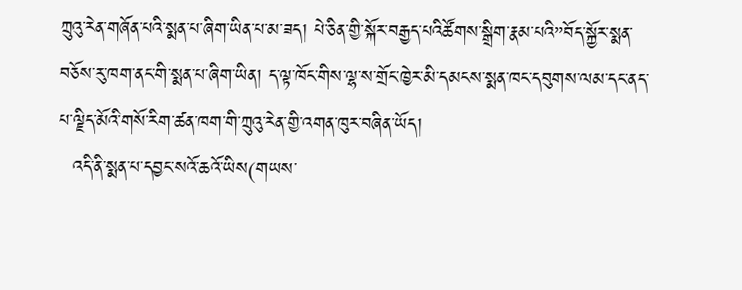ཀྲུའུ་རེན་གཞོན་པའི་སྨན་པ་ཞིག་ཡིན་པ་མ་ཟད། པེ་ཅིན་གྱི་སྐོར་བརྒྱད་པའིཚོགས་སྒྲིག་རྣམ་པའི”བོད་སྐྱོར་སྨན་བཅོས་རུ་ཁག་ནང་གི་སྨན་པ་ཞིག་ཡིན། ད་ལྟ་ཁོང་གིས་ལྷ་ས་གྲོང་ཁྱེར་མི་དམངས་སྨན་ཁང་དབུགས་ལམ་དང་ནད་པ་ལྗིད་མོའི་གསོ་རིག་ཚན་ཁག་གི་ཀྲུའུ་རེན་གྱི་འགན་ཁུར་བཞིན་ཡོད།
  འདི་ནི་སྨན་པ་དབྱང་སའོ་ཆའོ་ཡིས(གཡས་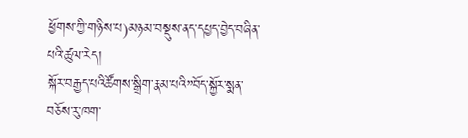ཕྱོགས་ཀྱི་གཉིས་པ)མཉམ་བསྡུས་ནད་དཔྱད་བྱེད་བཞིན་པའི་ཚུལ་རེད།
སྐོར་བརྒྱད་པའིཚོགས་སྒྲིག་རྣམ་པའི”བོད་སྐྱོར་སྨན་བཅོས་རུ་ཁག་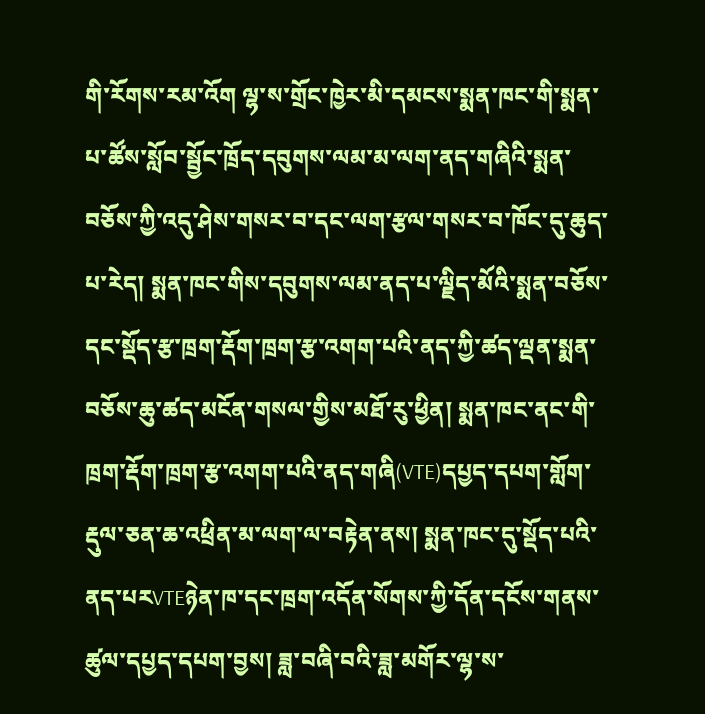གི་རོགས་རམ་འོག ལྷ་ས་གྲོང་ཁྱེར་མི་དམངས་སྨན་ཁང་གི་སྨན་པ་ཚོས་སློབ་སྦྱོང་ཁྲོད་དབུགས་ལམ་མ་ལག་ནད་གཞིའི་སྨན་བཅོས་ཀྱི་འདུ་ཤེས་གསར་བ་དང་ལག་རྩལ་གསར་བ་ཁོང་དུ་ཆུད་པ་རེད། སྨན་ཁང་གིས་དབུགས་ལམ་ནད་པ་ལྗིད་མོའི་སྨན་བཅོས་དང་སྡོད་རྩ་ཁྲག་རྡོག་ཁྲག་རྩ་འགག་པའི་ནད་ཀྱི་ཚད་ལྡན་སྨན་བཅོས་ཆུ་ཚད་མངོན་གསལ་གྱིས་མཐོ་རུ་ཕྱིན། སྨན་ཁང་ནང་གི་ཁྲག་རྡོག་ཁྲག་རྩ་འགག་པའི་ནད་གཞི(VTE)དཔྱད་དཔག་གློག་རྡུལ་ཅན་ཆ་འཕྲིན་མ་ལག་ལ་བརྟེན་ནས། སྨན་ཁང་དུ་སྡོད་པའི་ནད་པརVTEཉེན་ཁ་དང་ཁྲག་འདོན་སོགས་ཀྱི་དོན་དངོས་གནས་ཚུལ་དཔྱད་དཔག་བྱས། ཟླ་བཞི་བའི་ཟླ་མགོར་ལྷ་ས་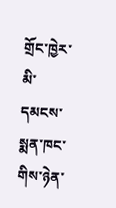གྲོང་ཁྱེར་མི་དམངས་སྨན་ཁང་གིས་ཉེན་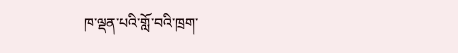ཁ་ལྡན་པའི་གློ་བའི་ཁྲག་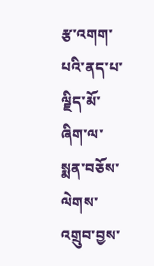རྩ་འགག་པའི་ནད་པ་ལྗིད་མོ་ཞིག་ལ་སྨན་བཅོས་ལེགས་འགྲུབ་བྱས་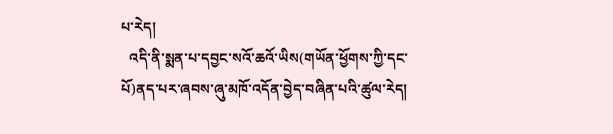པ་རེད།
  འདི་ནི་སྨན་པ་དབྱང་སའོ་ཆའོ་ཡིས(གཡོན་ཕྱོགས་ཀྱི་དང་པོ)ནད་པར་ཞབས་ཞུ་མཁོ་འདོན་བྱེད་བཞིན་པའི་ཚུལ་རེད།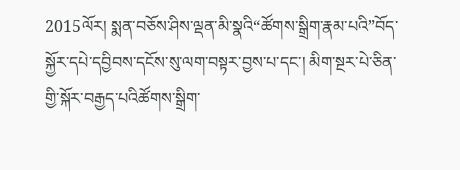2015ལོར། སྨན་བཅོས་ཤིས་ལྡན་མི་སྣའི“ཚོགས་སྒྲིག་རྣམ་པའི”བོད་སྐྱོར་དཔེ་དབྱིབས་དངོས་སུ་ལག་བསྟར་བྱས་པ་དང་། མིག་སྔར་པེ་ཅིན་གྱི་སྐོར་བརྒྱད་པའིཚོགས་སྒྲིག་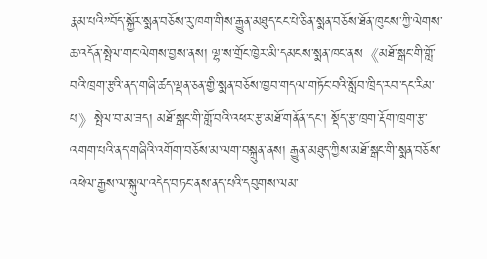རྣམ་པའི”བོད་སྐྱོར་སྨན་བཅོས་རུ་ཁག་གིས་རྒྱུན་མཐུད་ངང་པེ་ཅིན་སྨན་བཅོས་ཐོན་ཁུངས་ཀྱི་ལེགས་ཆ་འདོན་སྤེལ་གང་ལེགས་བྱས་ནས། ལྷ་ས་གྲོང་ཁྱེར་མི་དམངས་སྨན་ཁང་ནས《མཐོ་སྒང་གི་གློ་བའི་ཁྲག་རྩའི་ནད་གཞི་ཚད་ལྡན་ཅན་གྱི་སྨན་བཅོས་ཁྱབ་གདལ་གཏོང་བའི་སློབ་ཁྲིད་རབ་དང་རིམ་པ》སྤེལ་བ་མ་ཟད། མཐོ་སྒང་གི་གློ་བའི་འཕར་རྩ་མཐོ་གནོན་དང་། སྡོད་རྩ་ཁྲག་རྡོག་ཁྲག་རྩ་འགག་པའི་ནད་གཞིའི་འགོག་བཅོས་མ་ལག་བསྐྲུན་ནས། རྒྱུན་མཐུད་ཀྱིས་མཐོ་སྒང་གི་སྨན་བཅོས་འཕེལ་རྒྱས་ལ་སྐུལ་འདེད་བཏང་ནས་ནད་པའི་དབུགས་ལམ་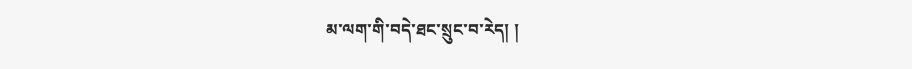མ་ལག་གི་བདེ་ཐང་སྲུང་བ་རེད། །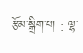རྩོམ་སྒྲིག་པ། : ལྷ་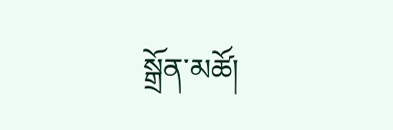སྒྲོན་མཚོ།